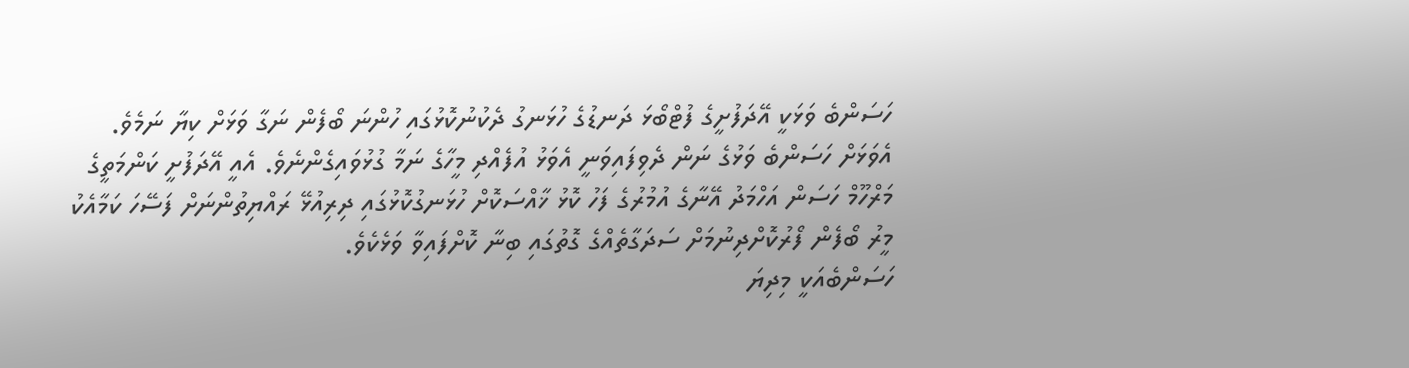ހަސަންބެ ވަޅަކީ އޭދަފުށީގެ ފުޓްބޯޅަ ދަނޑުގެ ހުޅަނގު ދެކުނުކޮޅުގައި ހުންނަ ބޯފެން ނަގާ ވަޅަށް ކިޔާ ނަމެވެ. އެވަޅަށް ހަސަންބެ ވަޅުގެ ނަން ދެވިފައިވަނީ އެވަޅު އުފެއްދި މީހާގެ ނަމާ ގުޅުވައިގެންނެވެ. އެއީ އޭދަފުށީ ކަންމަތީގެ މަރްހޫމް ހަސަން އަހްމަދު އޭނާގެ އުމުރުގެ ފަހު ކޮޅު ޚާއްސަކޮށް ހުޅަނގުކޮޅުގައި ދިރިއުޅޭ ރައްޔިތުންނަށް ފަސޭހަ ކަމާއެކު މީރު ބޯފެން ފޯރުކޮށްދިނުމަށް ސަދަގާތެއްގެ ގޮތުގައި ބިނާ ކޮށްފައިވާ ވަޅެކެވެ.
ހަސަންބެއަކީ މިދިޔަ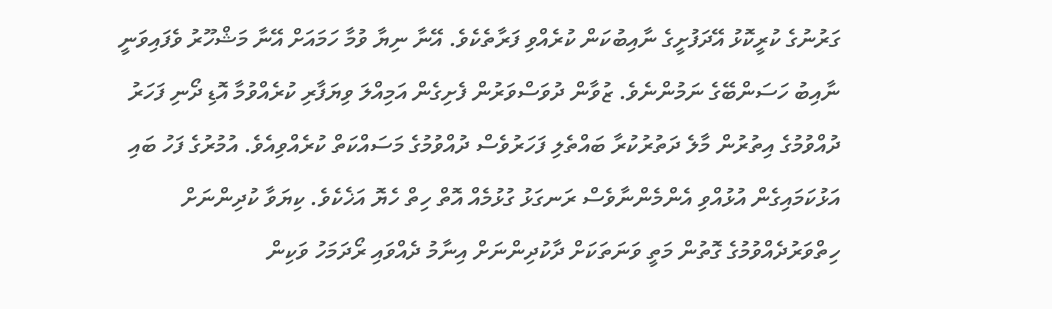ގަރުނުގެ ކުރީކޮޅު އޭދަފުށީގެ ނާއިބުކަން ކުރެއްވި ފަރާތެކެވެ. އޭނާ ނިޔާ ވުމާ ހަމައަށް އޭނާ މަޝްހޫރު ވެފައިވަނީ ނާއިބު ހަސަންބޭގެ ނަމުންނެވެ. ޒުވާން ދުވަސްވަރުން ފެށިގެން އަމިއްލަ ވިޔަފާރި ކުރެއްވުމާ އޮޑި ދޯނި ފަހަރު ދުއްވުމުގެ އިތުރުން މާލެ ދަތުރުކުރާ ބައްތެލި ފަހަރުވެސް ދުއްވުމުގެ މަސައްކަތް ކުރެއްވިއެވެ. އުމުރުގެ ފަހު ބައި އަޅުކަމައިގެން އުޅުއްވި އެންމެންނާވެސް ރަނގަޅު ގުޅުމެއް އޮތް ހިތް ހެޔޮ އަޚެކެވެ. ކިޔަވާ ކުދިންނަށް ހިތްވަރުދެއްވުމުގެ ގޮތުން މަތީ ވަނަތަކަށް ދާކުދިންނަށް އިނާމު ދެއްވައި ރޯދަމަހު ވަކިން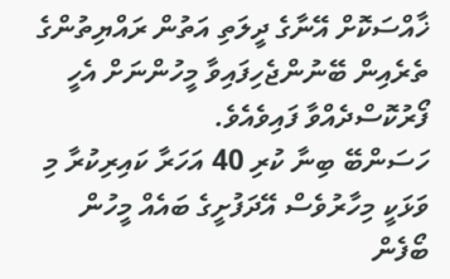ޚާއްސަކޮށް އޭނާގެ ދީލަތި އަތުން ރައްޔިތުންގެ ތެރެއިން ބޭނުންޖެހިފައިވާ މީހުންނަށް އެހީ ފޯރުކޮސްދެއްވާ ފައިވެއެވެ.
ހަސަންބޭ ބިނާ ކުރި 40 އަހަރާ ކައިރިކުރާ މި ވަޅަކީ މިހާރުވެސް އޭދަފުށީގެ ބައެއް މީހުން ބޯފެން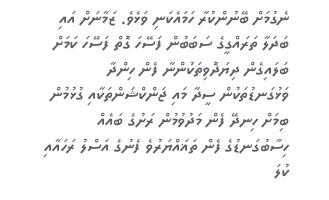ނެގުމަށް ބޭނުންކުރާ ހަމައެކަނި ވަޅެވެ. ޒަމާނަށް އައި ބަދަލާ ތަރައްގީގެ ސަބަބުން ފަސޭހަ ގޮތް ފަސޭހަ ކަމަށް ބަލައިގެން ދިޔަދޮވިތަކުންނާ ފެން ހިންދާ ވަޅުގަނޑުތަކުން ސީދާ މައި ޖަންކްޝަންތަކާއި ގުޅުމުން ބިމަށް ހިނދޭ ފެން މަދުވުމުން ރަށުގެ ބައެއް ހިސާބުގަނޑުގެ ފެން ތަޣައްޔަރުވެ ފެނުގެ އަސްލު ރަހައާއި ކުލަ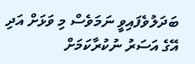ބަދަލުވެފައިވީ ނަމަވެސް މި ވަޅަށް އަދި އޭގެ އަސަރު ނުކުރާކަމަށް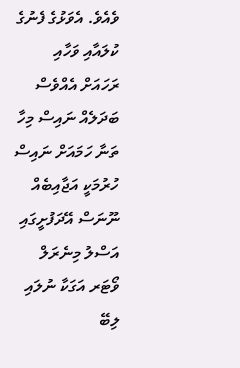ވެއެވެ. އެވަޅުގެ ފެނުގެ ކުލައާއި ވަހާއި ރަހައަށް އެއްވެސް ބަދަލެއް ނައިސް މިހާ ތަނާ ހަމައަށް ނައިސް ހުރުމަކީ އަޖާއިބެއް ނޫނަސް އޭދަފުށީގައި އަސްލު މިނެރަލް ވޯޓަރ އަގަކާ ނުލައި ލިބޭ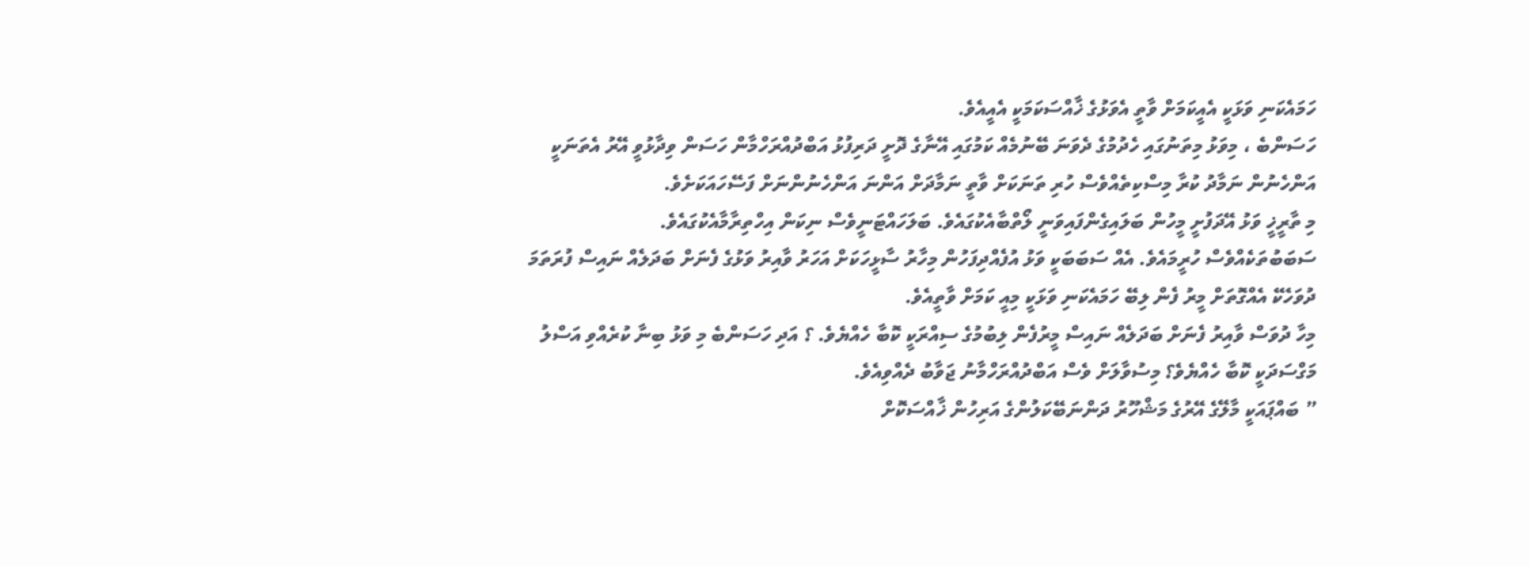ހަމައެކަނި ވަޅަކީ އެއީކަމަށް ވާތީ އެވަޅުގެ ޚާއްސަކަމަކީ އެއީއެވެ.
ހަސަންބެ ، މިވަޅު މިތަނުގައި ހެދުމުގެ ދެވަނަ ބޭނުމެއް ކަމުގައި އޭނާގެ ދޮށީ ދަރިފުޅު އަބްދުއްރަހްމާން ހަސަން ވިދާޅުވީ އޭރު އެތަނަކީ އަންހެނުން ނަމާދު ކުރާ މިސްކިތެއްވެސް ހުރި ތަނަކަށް ވާތީ ނަމާދަށް އަންނަ އަންހެނުންނަށް ފަސޭހައަކަށެވެ.
މި ތާރީޚީ ވަޅު އޭދަފުށީ މީހުން ބަލައިގެންފައިވަނީ ލޯތްބާއެކުގައެވެ. ބަލަހައްޓަނީވެސް ނިކަން އިހްތިރާމާއެކުގައެވެ.
ސަބަބުތަކެއްވެސް ހުރީމައެވެ. އެއް ސަބަބަކީ ވަޅު އުފެއްދިފަހުން މިހާރު ސާޅީހަކަށް އަހަރު ވާއިރު ވަޅުގެ ފެނަށް ބަދަލެއް ނައިސް ފުރަތަމަ ދުވަހެކޭ އެއްގޮތަށް މީރު ފެން ލިބޭ ހަމައެކަނި ވަޅަކީ މިއީ ކަމަށް ވާތީއެވެ.
މިހާ ދުވަސް ވާއިރު ފެނަށް ބަދަލެއް ނައިސް މީރުފެން ލިބުމުގެ ސިއްރަކީ ކޮބާ ހެއްޔެވެ. ؟ އަދި ހަސަންބެ މި ވަޅު ބިނާ ކުރެއްވި އަސްލު މަގްސަދަކީ ކޮބާ ހެއްޔެވެ؟ މިސުވާލަށް ވެސް އަބްދުއްރަހްމާނު ޖަވާބު ދެއްވިއެވެ.
” ބައްޕައަކީ މާލޭގެ އޭރުގެ މަޝްހޫރު ދަންނަބޭކަލުންގެ އަރިހުން ޚާއްސަކޮށް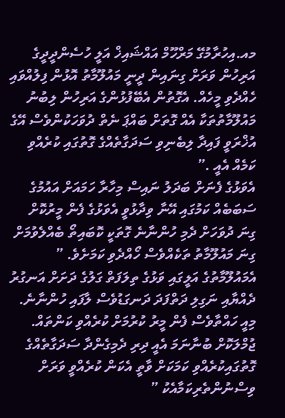މއ.އިހުރާމުގޭ މަރްހޫމް އައްޝައިޚް އަލީ ހުސެންދީދީގެ އަރިހުން ވަރަށް ގިނައިން ދީނީ މައުލޫމާތު އޮޅުން ފިލުއްވައި ހެއްދެވި މީހެއް. އެގޮތުން އެބޭފުޅުންގެ އަރިހުން ލިބުނު މައުލޫމާތުތަކާ އެއް ގޮތަށް ބައްޕަ ނެތް ދުވަހަކުންވެސް އޭގެ އުޚްރަވީ ފައިދާ ލިބެނިވި ސަދަގާތެއްގެ ގޮތުގައި ކުރެއްވި ކަމެއް އެއީ .”
އެވަޅުގެ ފެނަށް ބަދަލު ނައިސް މިހާރާ ހަމައަށް އައުމުގެ ސަބަބެއް ކަމުގައި އޭނާ ވިދާޅުވީ އެވަޅުގެ ފެން މީރުކޮށް ގިނަ ދުވަހަށް ދެމި ހުންނާނެ ގޮތަކީ ކޮބައިތޯ ބެއްލެވުމަށް ގިނަ މައުލޫމާތު ތަކެއްވެސް ހޯއްދެވި ކަމަށެވެ. ” އެމައުލޫމާތުގެ އަލީގައި ވަޅުގެ ތިލަފަތް ގަލުގެ ދަށަށް އަނގުރު ދެއްޔާއި ނަގިލި ދަތްފަދަ ދަނގަޑުވެސް ލާފައި ހުންނާނެ. މިއީ ހައްތާވެސް ފެން މީރު ކުރުމަށް ކުރެއްވި ކަންތައް. ޖުމްލަކޮށް ބުނާނަމަ އެއީ ދިރި ދެމިގެންދާ ސަދަގާތެއްގެ ގޮތުގައިކުރެއްވި ކަމަކަށް ވާތީ އެކަން ކުރެއްވީ ވަރަށް ވިސްނުންތެރިކަމާއެކު ”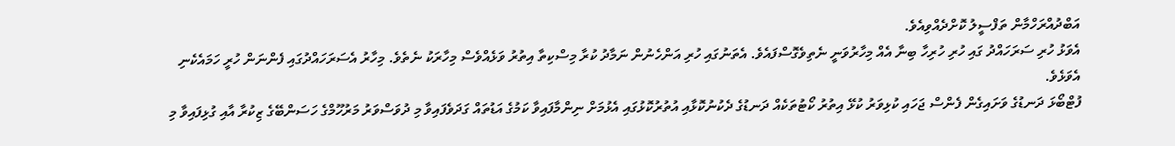އަބްދުއްރަހްމާން ތަފްސީލު ކޮށްދެއްވިއެވެ.
އެވަޅު ހުރި ސަރަހައްދު ގައި ހުރި ހުރިހާ ބިނާ އެއް މިހާރުވަނީ ނެތިވެގޮސްފައެވެ. އެތަނުގައި ހުރި އަންހެނުން ނަމާދު ކުރާ މިސްކިތާ އިތުރު ވަޅެއްވެސް މިހާރަކު ނެތެވެ. މިހާރު އެސަރަހައްދުގައި ފެންނަން ހުރީ ހަމައެކެނި އެވަޅެވެ.
ފުޓްބޯޅަ ދަނޑުގެ ވަށައިގެން ފެންސް ޖަހައި ކުޅިވަރު ކުޅޭ އިތުރު ކޯޓުތަކެއް ދަނޑުގެ ދެކުނުކޮޅާއި އުތުރުކޮޅުގައި އެޅުމަށް ނިންމާފައިވާ ކަމުގެ އަޑުތައް ގަދަވެފައިވާ މި ދުވަސްވަރު މަރުހޫމްގެ ހަސަންބޭގެ ޒިކުރާ އާއި ގުޅިފައިވާ މި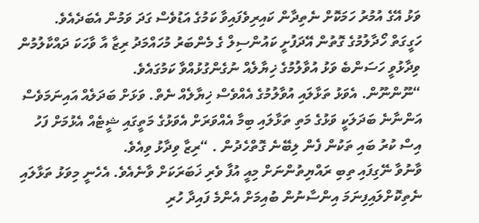ވަޅު އޭގެ އުމުރު ހަމަކޮށް ނެތިދާން ކައިރިވެފައިވާ ކަމުގެ އަޑުވެސް ގަދަ ވަމުން އެބަދެއެވެ.
ހަގީގަތް ހޯދާލުމުގެ ގޮތުން އޭދަފުށީ ކައުންސިލް ގެ މެންބަރު މުހައްމަދު ރިޒާ އާ ވާހަކަ ދައްކާލުމުން ވިދާޅުވީ ހަސަންބެ ވަޅު އުވާލުމުގެ ޚިޔާލެއް ނުގެންގުޅުއްވާ ކަމުގައެވެ.
“ނޫންނޫން. އެވަޅު ތަޅާލައި އުވާލުމުގެ އެއްވެސް ޚިޔާލެއް ނެތް. ވަޅަށް ބަދަލެއް އައިނަމަވެސް އަންނާނެ ބަދަލަކީ ވަޅުގެ މަތި ތަޅާލައި ބިމާ އެއްވަރަށް އެވަޅުގެ މަތީގައި ޝީޓެއް އެޅުމަށް ފަހު އިސް ކުރު ބައި ތަކުން ފެން ލިބޭނެ ގޮތްހެދުން . “ރިޒާ ވިދާޅު ވިއެވެ.
ވާނުވާ ނޭގިފައި ތިބި ރައްޔިތުންނަށް މިއީ އުފާ ވެރި ޚަބަރަކަށް ވާނެއެވެ. އެހެނީ މިވަޅު ތަޅާލައި ނެތިކޮށްލައިފިނަމަ އިންސާނުން ބުއިމަށް އެންމެ ފައިދާ ހުރި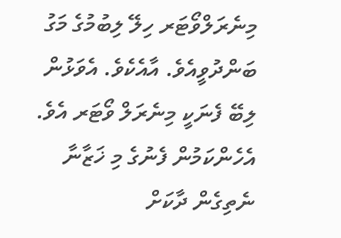މިނެރަލްވޯޓަރ ހިލޭ ލިބުމުގެ މަގު ބަންދުވީއެވެ. އާއެކެވެ. އެވަޅުން ލިބޭ ފެނަކީ މިނެރަލް ވޯޓަރ އެވެ. އެހެންކަމުން ފެނުގެ މި ޚަޒާނާ ނެތިގެން ދާކަށް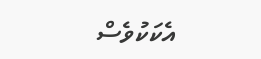އެކަކުވެސް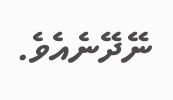ނޭދޭނެއެވެ.